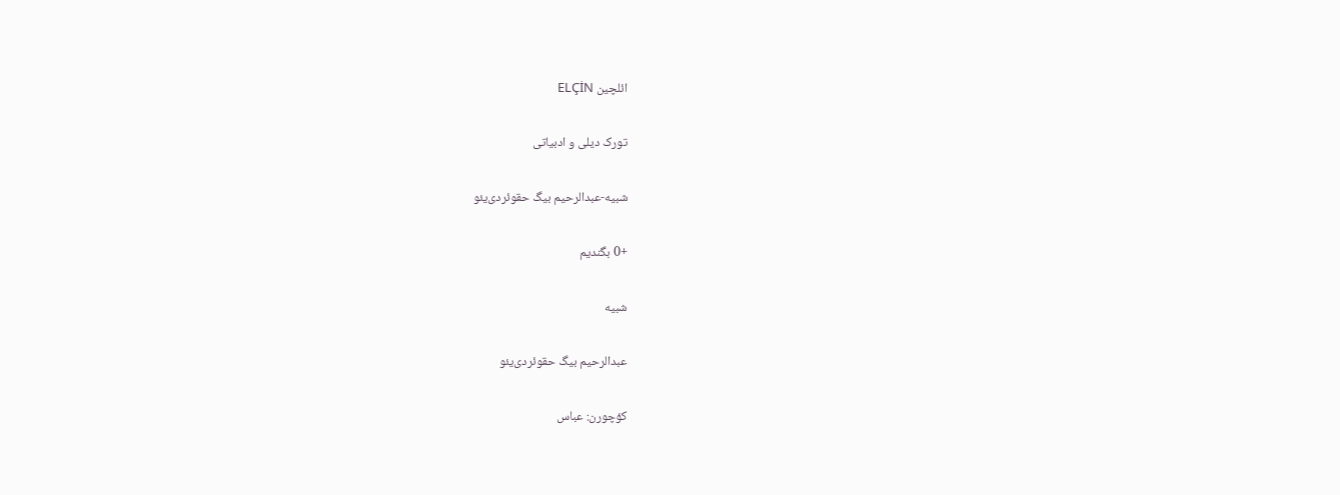ائلچین ELÇİN

تورک دیلی و ادبیاتی

شبیه-عبدالرحیم بیگ حقوئردی‌یئو

+0 بگندیم

شبیه

عبدالرحیم بیگ حقوئردی‌یئو

کؤچورن: عباس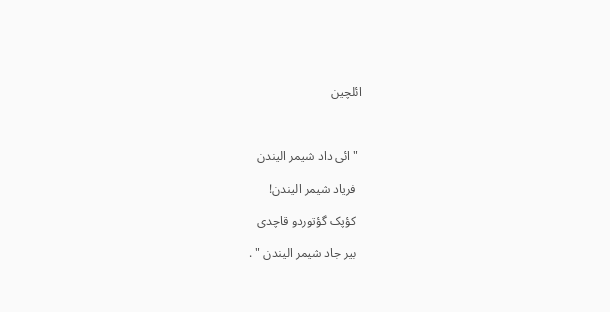ائلچین



 " ائی داد شیمر الیندن

  فریاد شیمر الیندن!

  کؤپک گؤتوردو قاچدی

  بیر جاد شیمر الیندن " .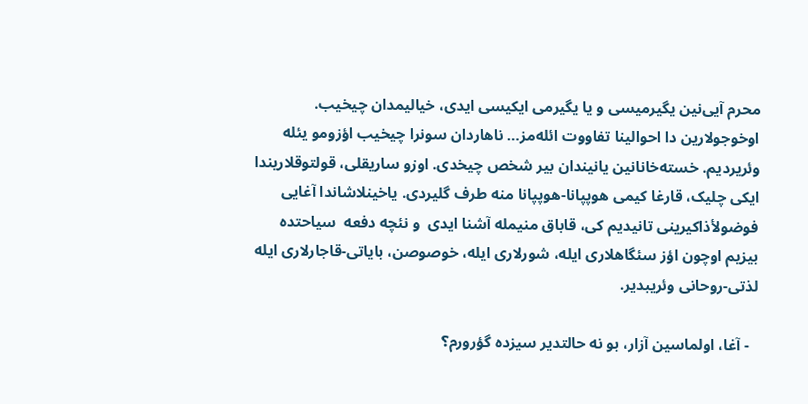محرم آیی‌نین یگیرمیسی و یا یگیرمی ایکیسی ایدی، خیالیمدان چیخیب.  اوخوجولارین دا احوالینا تفاووت ائله‌مز… ناهاردان سونرا چیخیب اؤزومو یئله وئریردیم. خسته‌خانانین یانیندان بیر شخص چیخدی. اوزو ساریقلی، قولتوقلاریندا ایکی چلیک، قارغا کیمی هوپپانا-هوپپانا منه طرف گلیردی. یاخینلاشاندا آغایی فوضولأذاکیرینی تانیدیم کی، قاباق منیمله آشنا ایدی  و نئچه دفعه  سیاحتده بیزیم اوچون اؤز سئگاهلاری ایله، شورلاری ایله، خوصوصن، بایاتی-قاجارلاری ایله لذتی-روحانی وئریبدیر.

  - آغا، اولماسین آزار، بو نه حالتدیر سیزده گؤرورم؟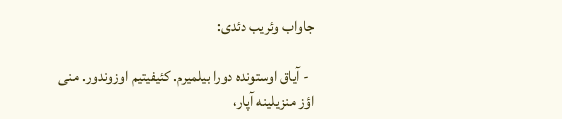جاواب وئریب دئدی:

  - آیاق اوستونده دورا بیلمیرم. کئیفیتیم اوزوندور. منی اؤز منزیلینه آپار،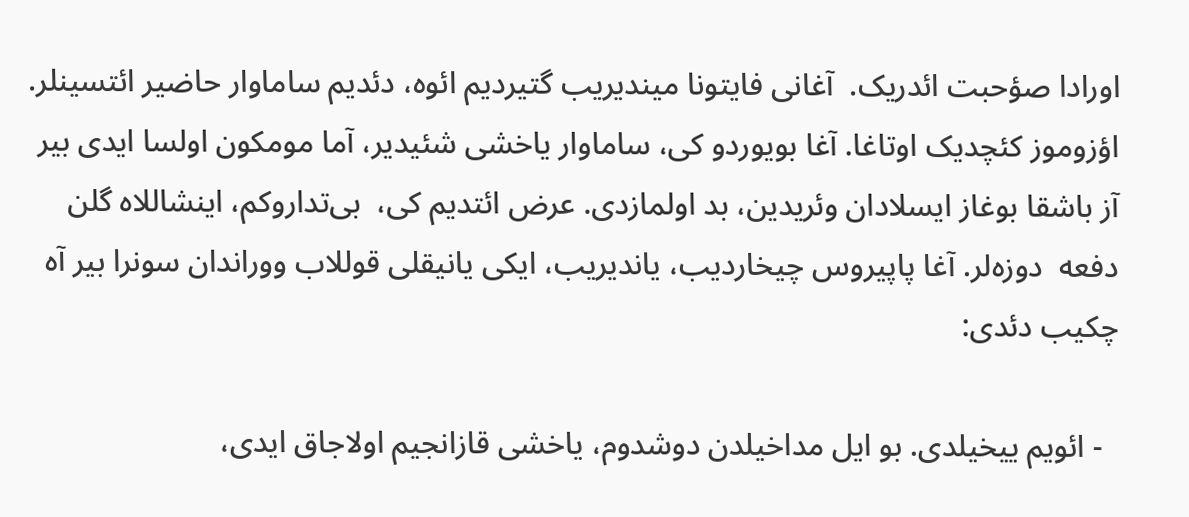اورادا صؤحبت ائدریک.  آغانی فایتونا میندیریب گتیردیم ائوه، دئدیم ساماوار حاضیر ائتسینلر.  اؤزوموز کئچدیک اوتاغا. آغا بویوردو کی، ساماوار یاخشی شئیدیر، آما مومکون اولسا ایدی بیر آز باشقا بوغاز ایسلادان وئریدین، بد اولمازدی. عرض ائتدیم کی،  بی‌تداروکم، اینشاللاه گلن دفعه  دوزه‌لر. آغا پاپیروس چیخاردیب، یاندیریب، ایکی یانیقلی قوللاب ووراندان سونرا بیر آه چکیب دئدی:

  - ائویم ییخیلدی. بو ایل مداخیلدن دوشدوم، یاخشی قازانجیم اولاجاق ایدی،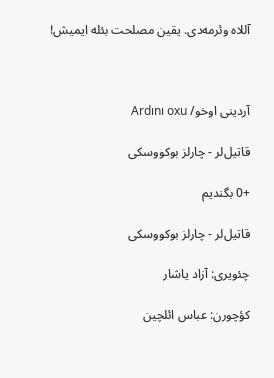آللاه وئرمه‌دی. یقین مصلحت بئله ایمیش!



آردینی اوخو/ Ardını oxu

قاتیل‌لر - چارلز بوکووسکی

+0 بگندیم

قاتیل‌لر - چارلز بوکووسکی

چئویری: آزاد یاشار

کؤچورن: عباس ائلچین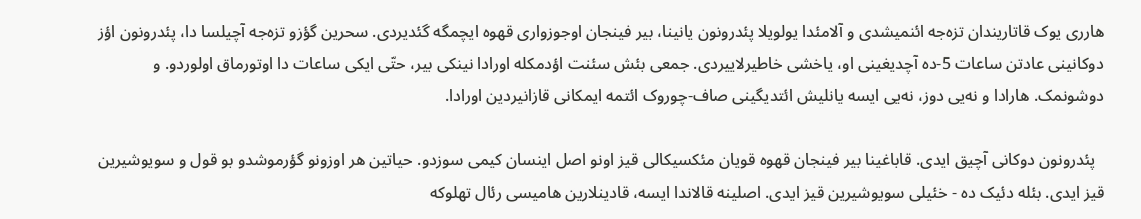هارری یوک قاتاریندان تزه‌جه ائنمیشدی و آلامئدا یولویلا پئدرونون یانینا، بیر فینجان اوجوزواری قهوه ایچمگه گئدیردی. سحرین گؤزو تزه‌جه آچیلسا دا، پئدرونون اؤز دوکانینی عادتن ساعات 5-ده آچدیغینی او، یاخشی خاطیرلاییردی. جمعی بئش سئنت اؤدمکله اورادا ‌نینکی بیر، حتّی ایکی ساعات دا اوتورماق اولوردو. و دوشونمک. هارادا و نه‌یی دوز، نه‌یی ایسه یانلیش ائتدیگینی صاف-چوروک ائتمه ایمکانی قازانیردین اورادا.

  پئدرونون دوکانی آچیق ایدی. قاباغینا بیر فینجان قهوه قویان مئکسیکالی قیز اونو اصل اینسان کیمی سوزدو. حیاتین هر اوزونو گؤرموشدو بو قول و سویوشیرین قیز ایدی. بئله دئیک ده - خئیلی سویوشیرین قیز ایدی. اصلینه قالاندا ایسه، قادینلارین هامیسی رئال تهلوکه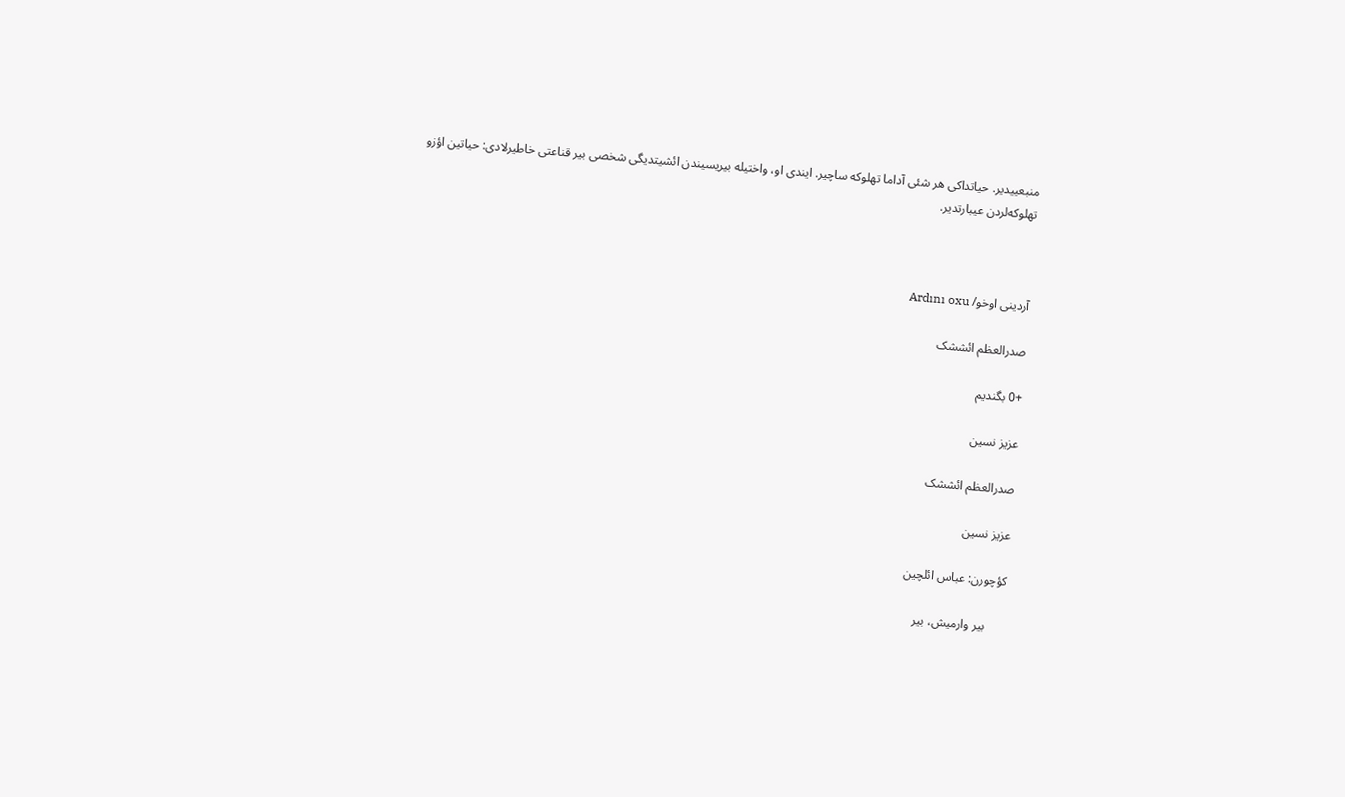منبعییدیر. حیاتداکی هر شئی آداما تهلوکه ساچیر. ایندی او، واختیله بیریسیندن ائشیتدیگی شخصی بیر قناعتی خاطیرلادی: حیاتین اؤزو تهلوکه‌لردن عیبارتدیر.



آردینی اوخو/ Ardını oxu

صدرالعظم ائششک

+0 بگندیم

عزیز نسین

صدرالعظم ائششک

عزیز نسین

کؤچورن: عباس ائلچین

      بیر وارمیش، بیر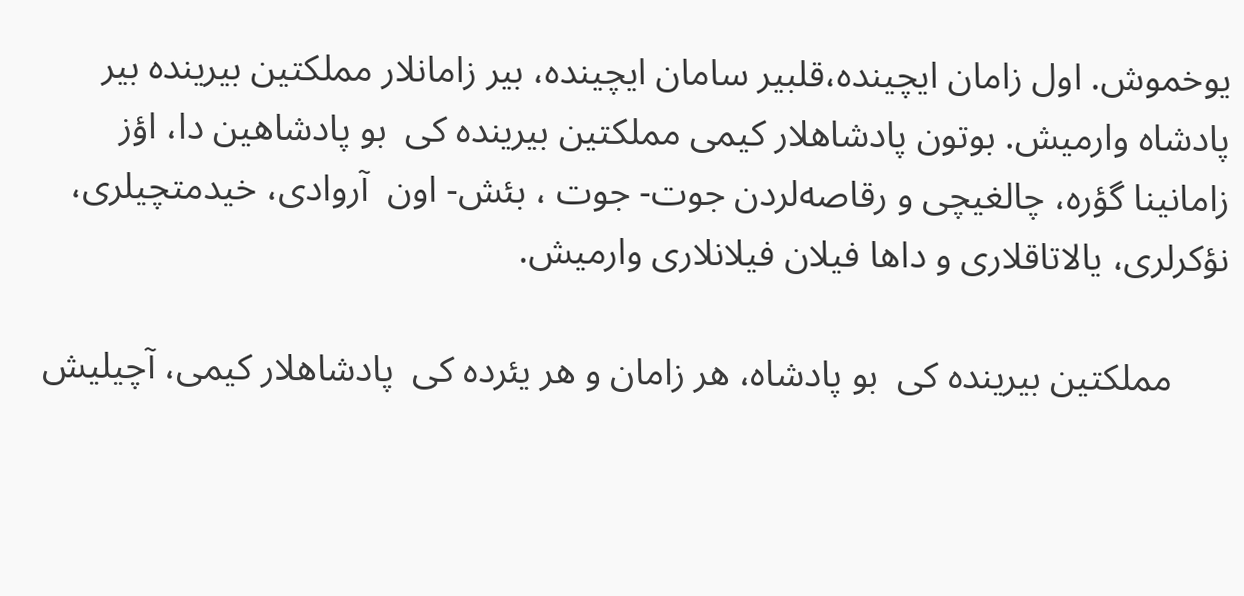یوخموش. اول زامان ایچینده،قلبیر سامان ایچینده، بیر زامانلار مملکتین بیرینده بیر پادشاه وارمیش. بوتون پادشاهلار کیمی مملکتین بیرینده کی  بو پادشاهین دا، اؤز زامانینا گؤره، چالغیچی و رقاصه‌لردن جوت- جوت ، بئش- اون ‌ آروادی، خیدمتچیلری، نؤکرلری، یالاتاقلاری و داها فیلان فیلانلاری وارمیش.

      مملکتین بیرینده کی  بو پادشاه، هر زامان و هر یئرده کی  پادشاهلار کیمی، آچیلیش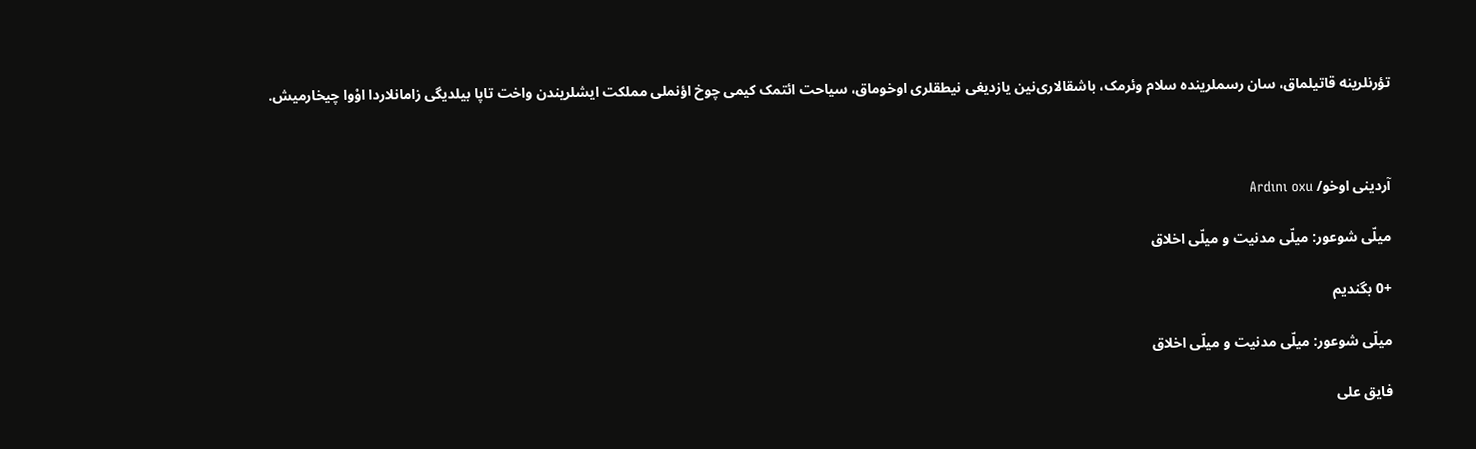تؤرنلرینه قاتیلماق، سان رسملرینده سلام وئرمک، باشقالاری‌نین یازدیغی نیطقلری اوخوماق، سیاحت ائتمک کیمی چوخ اؤنملی مملکت ایشلریندن واخت تاپا بیلدیگی زامانلاردا اوْوا چیخارمیش.



آردینی اوخو/ Ardını oxu

میلّی شوعور: میلّی مدنیت و میلّی اخلاق

+0 بگندیم

میلّی شوعور: میلّی مدنیت و میلّی اخلاق

فایق علی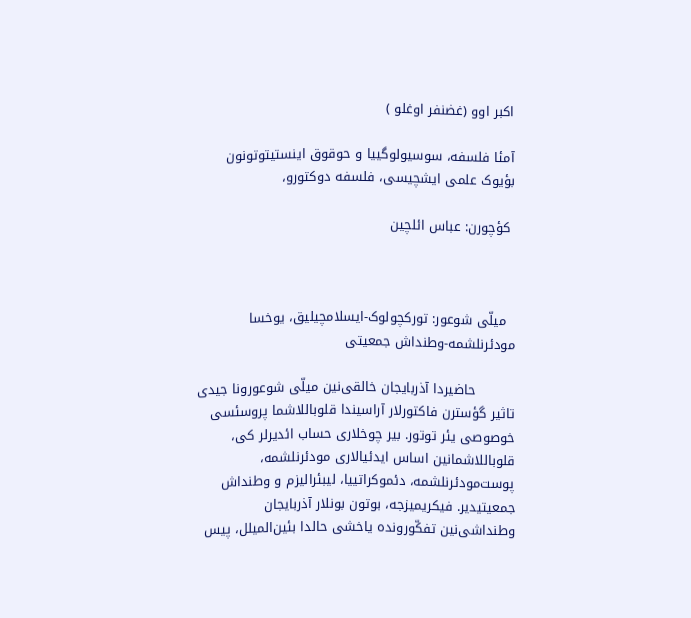اکبر اوو (غضنفر اوغلو )

آمئا فلسفه، سوسیولوگییا و حوقوق اینستیتوتونون بؤیوک علمی ایشچیسی، فلسفه دوکتورو،

 کؤچورن: عباس ائلچین



  میلّی شوعور: تورکچولوک-ایسلامچیلیق، یوخسا مودئرنلشمه-وطنداش جمعیتی

         حاضیردا آذربایجان خالقی‌نین میلّی شوعورونا جیدی تاثیر گؤسترن فاکتورلار آراسیندا قلوباللاشما پروسئسی خوصوصی یئر توتور. بیر چوخلاری حساب ائدیرلر کی، قلوباللاشمانین اساس ایدئیالاری مودئرنلشمه، پوست‌مودئرنلشمه، دئموکراتییا، لیبئرالیزم و وطنداش جمعیتیدیر. فیکریمیزجه، بوتون بونلار آذربایجان وطنداشی‌نین تفکّورونده یاخشی حالدا بئین‌المیلل، پیس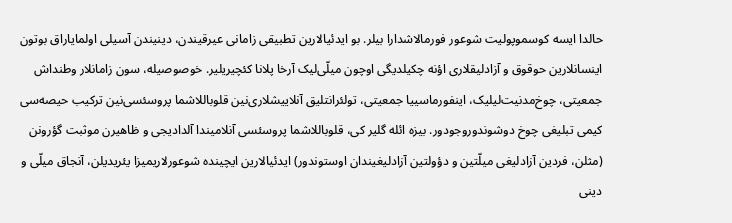حالدا ایسه کوسموپولیت شوعور فورمالاشدارا بیلر. بو ایدئیالارین تطبیقی زامانی عیرقیندن، دینیندن آسیلی اولمایاراق بوتون اینسانلارین حوقوق و آزادلیقلاری اؤنه چکیلدیگی اوچون میلّی‌لیک آرخا پلانا کئچیریلیر. خوصوصیله، سون زامانلار وطنداش جمعیتی، چوخ‌مدنیت‌لیلیک، اینفورماسییا جمعیتی، تولئرانتلیق آنلاییشلاری‌نین قلوباللاشما پروسئسی‌نین ترکیب حیصه‌سی کیمی تبلیغی چوخ دوشوندوروجودور. بیزه ائله گلیر کی، قلوباللاشما پروسئسی آنلامیندا آلدادیجی و ظاهیرن موثبت گؤرونن (مثلن، فردین آزادلیغی میلّتین و دؤولتین آزادلیغیندان اوستوندور) ایدئیالارین ایچینده شوعورلاریمیزا یئریدیلن، آنجاق میلّی و دینی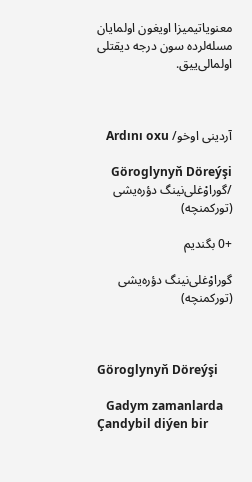معنویاتیمیزا اویغون اولمایان مسله‌لرده سون درجه دیقتلی اولمالی‌ییق.



آردینی اوخو/ Ardını oxu

Göroglynyň Döreýşi /گوراوْغلی‌نینگ دؤره‌یشی (تورکمنچه)

+0 بگندیم

گوراوْغلی‌نینگ دؤره‌یشی (تورکمنچه)



Göroglynyň Döreýşi

   Gadym zamanlarda Çandybil diýen bir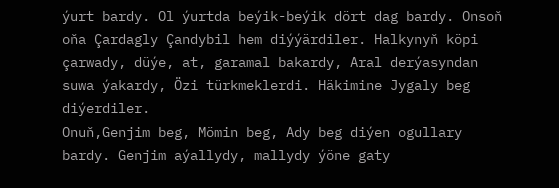ýurt bardy. Ol ýurtda beýik-beýik dört dag bardy. Onsoň oňa Çardagly Çandybil hem diýýärdiler. Halkynyň köpi çarwady, düýe, at, garamal bakardy, Aral derýasyndan suwa ýakardy, Özi türkmeklerdi. Häkimine Jygaly beg diýerdiler.
Onuň,Genjim beg, Mömin beg, Ady beg diýen ogullary bardy. Genjim aýallydy, mallydy ýöne gaty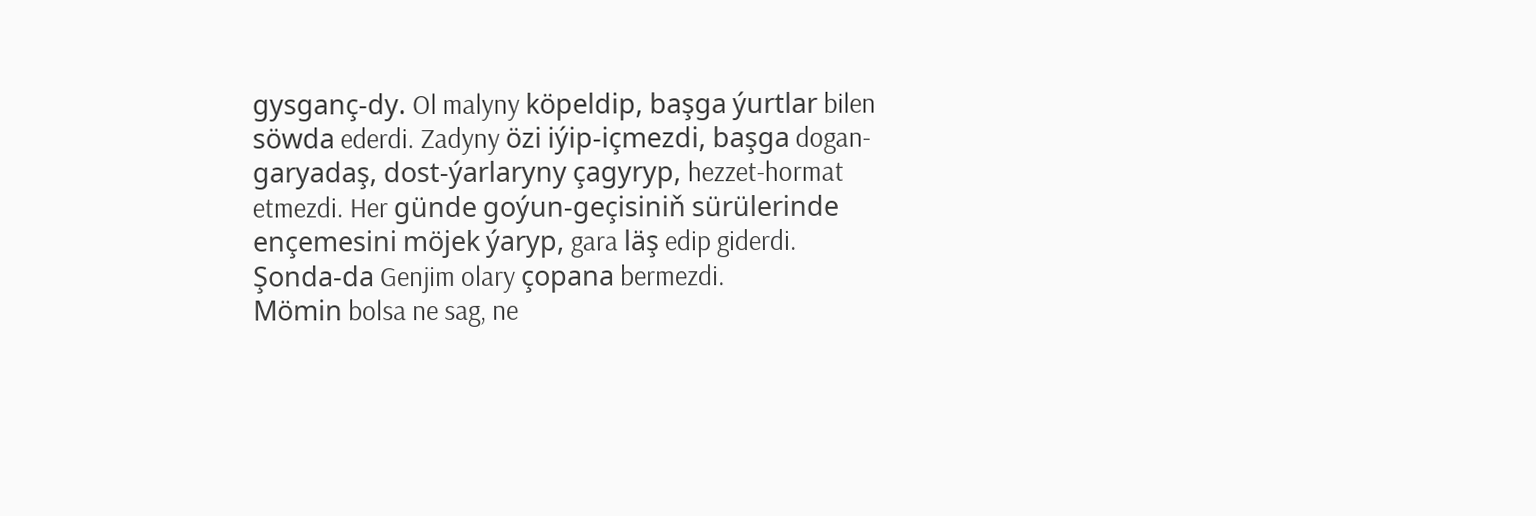gysganç-dy. Ol malyny köpeldip, başga ýurtlar bilen söwda ederdi. Zadyny özi iýip-içmezdi, başga dogan-garyadaş, dost-ýarlaryny çagyryp, hezzet-hormat etmezdi. Her günde goýun-geçisiniň sürülerinde ençemesini möjek ýaryp, gara läş edip giderdi. Şonda-da Genjim olary çopana bermezdi.
Mömin bolsa ne sag, ne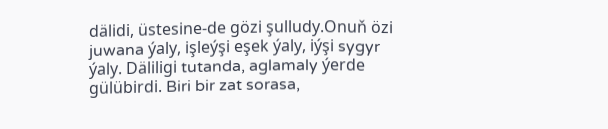dälidi, üstesine-de gözi şulludy.Onuň özi juwana ýaly, işleýşi eşek ýaly, iýşi sygyr ýaly. Däliligi tutanda, aglamaly ýerde gülübirdi. Biri bir zat sorasa,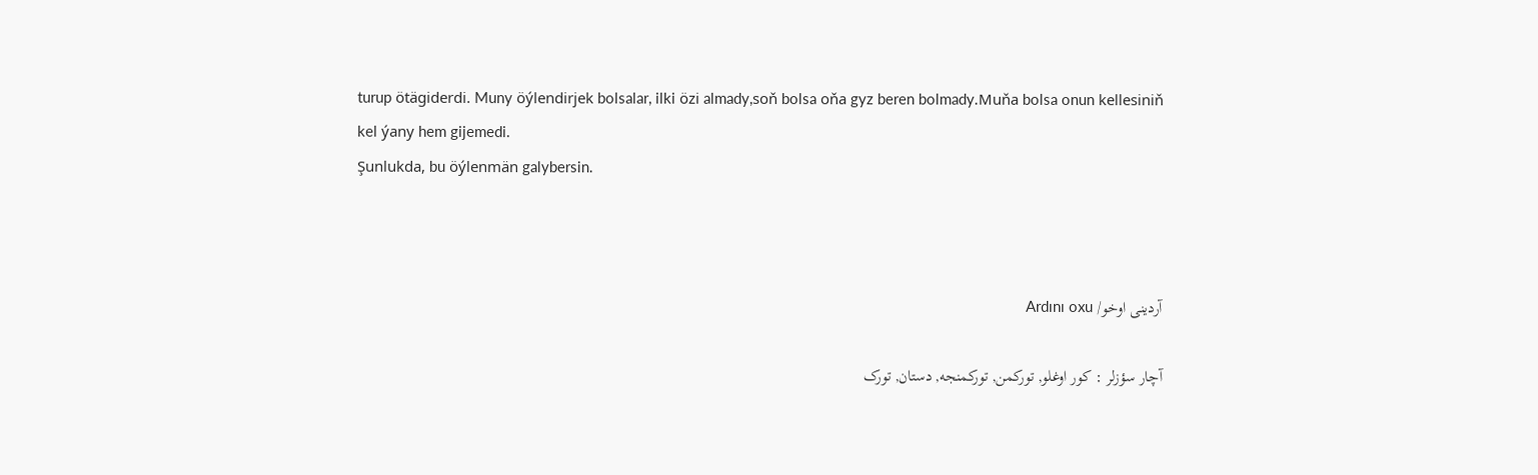turup ötägiderdi. Muny öýlendirjek bolsalar, ilki özi almady,soň bolsa oňa gyz beren bolmady.Muňa bolsa onun kellesiniň kel ýany hem gijemedi.
Şunlukda, bu öýlenmän galybersin.



آردینی اوخو/ Ardını oxu

آچار سؤزلر : کور اوغلو, تورکمن, تورکمنجه, دستان, تورک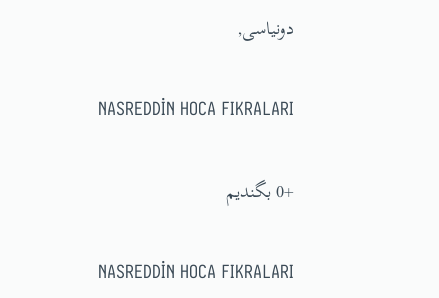دونیاسی,

NASREDDİN HOCA FIKRALARI

+0 بگندیم

NASREDDİN HOCA FIKRALARI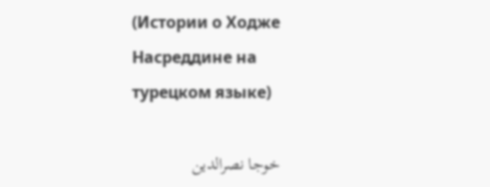(Истории о Ходже Насреддине на турецком языке)

خوجا نصرالدین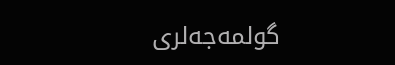گولمه‌جه‌لری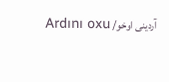آردینی اوخو/ Ardını oxu